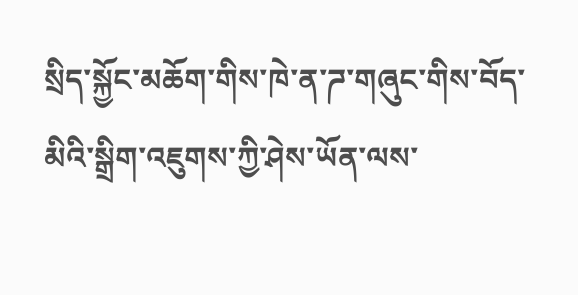སྲིད་སྐྱོང་མཆོག་གིས་ཁེ་ན་ཌ་གཞུང་གིས་བོད་མིའི་སྒྲིག་འཇུགས་ཀྱི་ཤེས་ཡོན་ལས་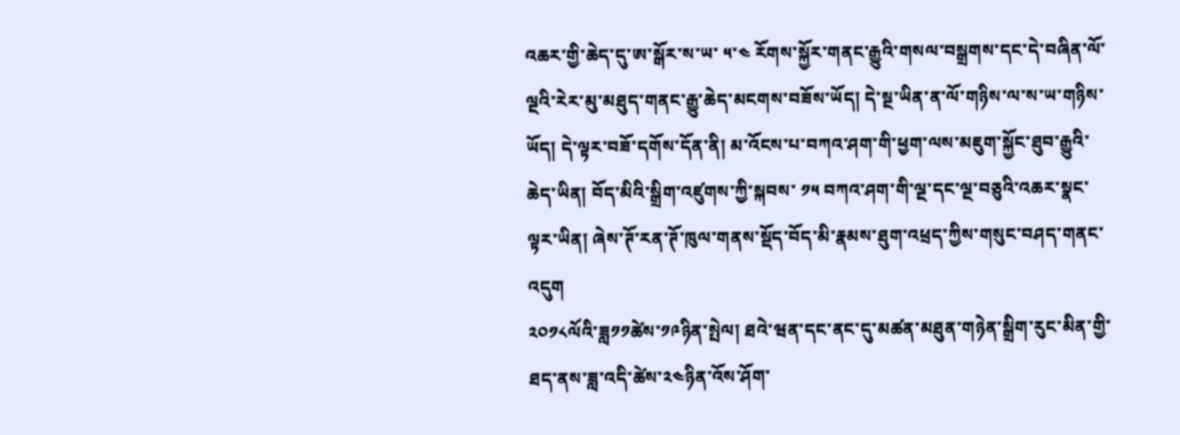འཆར་གྱི་ཆེད་དུ་ཨ་སྒོར་ས་ཡ་ ༥་༤ རོགས་སྐྱོར་གནང་རྒྱུའི་གསལ་བསྒྲགས་དང་དེ་བཞིན་ལོ་ལྔའི་རེར་མུ་མཐུད་གནང་རྒྱུ་ཆེད་མངགས་བཟོས་ཡོད། དེ་སྔ་ཡིན་ན་ལོ་གཉིས་ལ་ས་ཡ་གཉིས་ཡོད། དེ་ལྟར་བཟོ་དགོས་དོན་ནི། མ་འོངས་པ་བཀའ་ཤག་གི་ཕྱག་ལས་མཇུག་སྐྱོང་ཐུབ་རྒྱུའི་ཆེད་ཡིན། བོད་མིའི་སྒྲིག་འཛུགས་ཀྱི་སྐབས་ ༡༥ བཀའ་ཤག་གི་ལྔ་དང་ལྔ་བཅུའི་འཆར་སྣང་ལྟར་ཡིན། ཞེས་ཊོ་རན་ཊོ་ཁུལ་གནས་སྡོད་བོད་མི་རྣམས་ཐུག་འཕྲད་ཀྱིས་གསུང་བཤད་གནང་འདུག
༢༠༡༨ལོའི་ཟླ༡༡ཚེས་༡༩ཉིན་སྤེལ། ཐའེ་ཝན་དང་ནང་དུ་མཚན་མཐུན་གཉེན་སྒྲིག་རུང་མིན་གྱི་ཐད་ནས་ཟླ་འདི་ཚེས་༢༤ཉིན་འོས་ཤོག་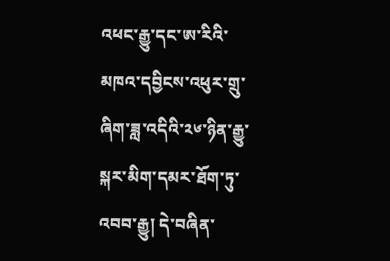འཕང་རྒྱུ་དང་ཨ་རིའི་མཁའ་དབྱིངས་འཕུར་གྲུ་ཞིག་ཟླ་འདིའི་༢༦་ཉིན་རྒྱུ་སྐར་མིག་དམར་ཐོག་ཏུ་འབབ་རྒྱུ། དེ་བཞིན་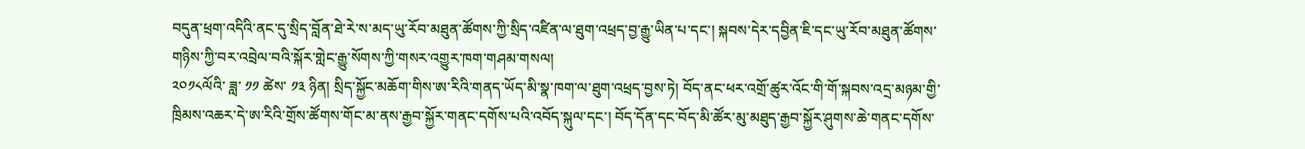བདུན་ཕྲག་འདིའི་ནང་དུ་སྲིད་བློན་ཐེ་རེ་ས་མད་ཡུ་རོབ་མཐུན་ཚོགས་ཀྱི་སྲིད་འཛིན་ལ་ཐུག་འཕྲད་བྱ་རྒྱུ་ཡིན་པ་དང་། སྐབས་དེར་དབྱིན་ཇི་དང་ཡུ་རོབ་མཐུན་ཚོགས་གཉིས་ཀྱི་བར་འབྲེལ་བའི་སྐོར་གླེང་རྒྱུ་སོགས་ཀྱི་གསར་འགྱུར་ཁག་གཤམ་གསལ།
༢༠༡༨ལོའི་ ཟླ་ ༡༡ ཚེས་ ༡༣ ཉིན། སྲིད་སྐྱོང་མཆོག་གིས་ཨ་རིའི་གནད་ཡོད་མི་སྣ་ཁག་ལ་ཐུག་འཕྲད་བྱས་ཏེ། བོད་ནང་ཕར་འགྲོ་ཚུར་འོང་གི་གོ་སྐབས་འདྲ་མཉམ་གྱི་ཁྲིམས་འཆར་དེ་ཨ་རིའི་གྲོས་ཚོགས་གོང་མ་ནས་རྒྱབ་སྐྱོར་གནང་དགོས་པའི་འབོད་སྐུལ་དང་། བོད་དོན་དང་བོད་མི་ཚོར་མུ་མཐུད་རྒྱབ་སྐྱོར་ཤུགས་ཆེ་གནང་དགོས་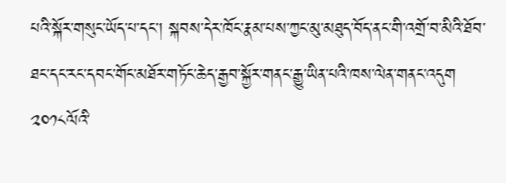པའི་སྐོར་གསུང་ཡོད་པ་དང་། སྐབས་དེར་ཁོང་རྣམ་པས་ཀྱང་མུ་མཐུད་བོད་ནང་གི་འགྲོ་བ་མིའི་ཐོབ་ཐང་དང་རང་དབང་གོང་མཐོར་གཏོང་ཆེད་རྒྱབ་སྐྱོར་གནང་རྒྱུ་ཡིན་པའི་ཁས་ལེན་གནང་འདུག
༢༠༡༨ལོའི་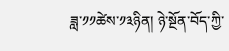ཟླ་༡༡ཚེས་༡༣ཉིན། ཉེ་སྔོན་བོད་ཀྱི་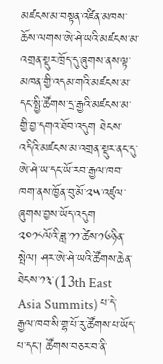མཛངས་མ་བསྟན་འཛིན་མཁས་ཆོས་ལགས་ཨེ་ཤེ་ཡའི་མཛངས་མ་འགྲན་སྡུར་ཁྲོད་དུ་ཞུགས་ནས་ལྟ་མཁན་གྱི་འདམ་གའི་མཛངས་མ་དང་སྤྱི་ཚོགས་དྲ་རྒྱའི་མཛངས་མ་གྱི་བྱ་དགའ་ཐོབ་འདུག ཐེངས་འདིའི་མཛངས་མ་འགྲན་སྡུར་ནང་དུ་ཨེ་ཤེ་ཡ་དང་ཡོ་རབ་རྒྱལ་ཁབ་ཁག་ནས་ཁྱོན་བུ་མོ་༢༥་འཛུལ་ཞུགས་བྱས་ཡོད་འདུག
༢༠༡༨ལོའི་ཟླ་༡༡་ཚེས་༡༦ཉིན་སྤེལ། ཤར་ཨེ་ཤེ་ཡའི་ཚོགས་ཆེན་ཐེངས་༡༣་(13th East Asia Summits) པ་དེ་རྒྱལ་ཁབ་སི་གྷ་པོ་རུ་ཚོགས་པ་ཡོད་པ་དང་། ཚོགས་བཅར་བ་ནི་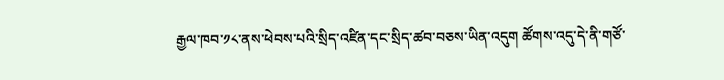རྒྱལ་ཁབ་༡༨་ནས་ཕེབས་པའི་སྲིད་འཛིན་དང་སྲིད་ཚབ་བཅས་ཡིན་འདུག ཚོགས་འདུ་དེ་ནི་གཙོ་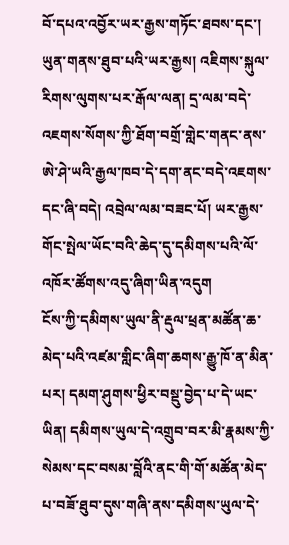བོ་དཔའ་འབྱོར་ཡར་རྒྱས་གཏོང་ཐབས་དང་། ཡུན་གནས་ཐུབ་པའི་ཡར་རྒྱས། འཇིགས་སྐུལ་རིགས་ལུགས་པར་རྒོལ་ལན། དྲ་ལམ་བདེ་འཇགས་སོགས་ཀྱི་ཐོག་བགྲོ་གླེང་གནང་ནས་ཨེ་ཤེ་ཡའི་རྒྱལ་ཁབ་དེ་དག་ནང་བདེ་འཇགས་དང་ཞི་བདེ། འབྲེལ་ལམ་བཟང་པོ། ཡར་རྒྱས་གོང་སྤེལ་ཡོང་བའི་ཆེད་དུ་དམིགས་པའི་ལོ་འཁོར་ཚོགས་འདུ་ཞིག་ཡིན་འདུག
ངོས་ཀྱི་དམིགས་ཡུལ་ནི་རྡུལ་ཕྲན་མཚོན་ཆ་མེད་པའི་འཛམ་གླིང་ཞིག་ཆགས་རྒྱུ་ཁོ་ན་མིན་པར། དམག་ཤུགས་ཕྱིར་བསྡུ་བྱེད་པ་དེ་ཡང་ཡིན། དམིགས་ཡུལ་དེ་འགྲུབ་བར་མི་རྣམས་ཀྱི་སེམས་དང་བསམ་བློའི་ནང་གི་གོ་མཚོན་མེད་པ་བཟོ་ཐུབ་དུས་གཞི་ནས་དམིགས་ཡུལ་དེ་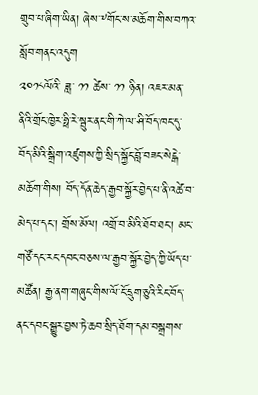གྲུབ་པ་ཞིག་ཡིན། ཞེས་༸གོང་ས་མཆོག་གིས་བཀའ་སློབ་གནང་འདུག
༢༠༡༨ལོའི་ ཟླ་ ༡༡ ཚེས་ ༡༡ ཉིན། འཇར་མན་ནིའི་གྲོང་ཁྱེར་ཧྥི་རེ་སྦུར་ནང་གི་ཀེ་ལ་ཤི་བོད་ཁང་དུ་བོད་མིའི་སྒྲིག་འཛུགས་ཀྱི་སྲིད་སྐྱོང་བློ་བཟང་སེངྒེ་མཆོག་གིས། བོད་དོན་ཆེད་རྒྱབ་སྐྱོར་བྱེད་པ་ནི་འཚེ་བ་མེད་པ་དང་། གྲོས་མོལ། འགྲོ་བ་མིའི་ཐོབ་ཐང་། མང་གཙོ་དང་རང་དབང་བཅས་ལ་རྒྱབ་སྐྱོར་བྱེད་ཀྱི་ཡོད་པ་མཚོན། རྒྱ་ནག་གཞུང་གིས་ལོ་ངོ་དྲུག་ཅུའི་རིང་བོད་ནང་དབང་སྒྱུར་བྱས་ཏེ་ཆབ་སྲིད་ཐོག་དམ་བསྒྲགས་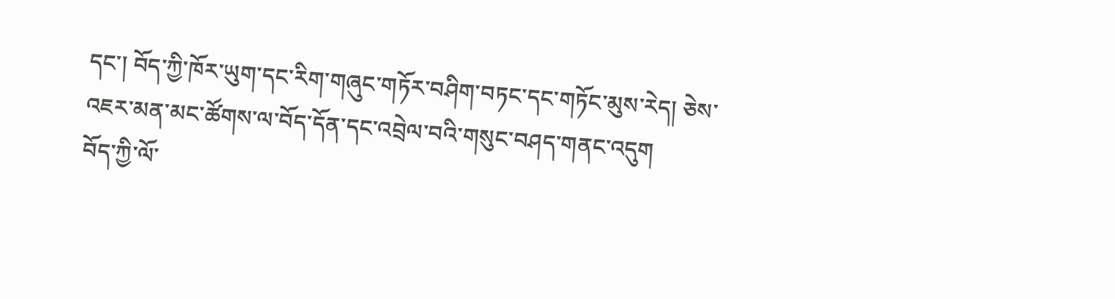དང་། བོད་ཀྱི་ཁོར་ཡུག་དང་རིག་གཞུང་གཏོར་བཤིག་བཏང་དང་གཏོང་མུས་རེད། ཅེས་འཇར་མན་མང་ཚོགས་ལ་བོད་དོན་དང་འབྲེལ་བའི་གསུང་བཤད་གནང་འདུག
བོད་ཀྱི་ལོ་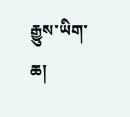རྒྱུས་ཡིག་ཆ།